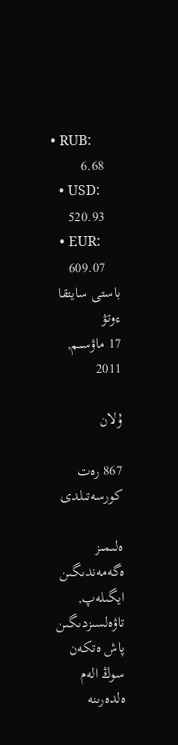• RUB:
    6.68
  • USD:
    520.93
  • EUR:
    609.07
باستى سايتقا ءوتۋ
17 ماۋسىم, 2011

ۇلان

867 رەت
كورسەتىلدى

ەلىمىز ەگەمەندىگىن ايگىلەپ, تاۋەلسىزدىگىن پاش ەتكەن سوڭ الەم ەلدەرىنە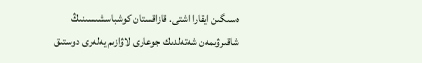ەسىگىن ايقارا اشتى. قازاقستان كوشباسشىسىنىڭ شاقىرۋىمەن شەتەلدىك جوعارى لاۋازىم يەلەرى دوستىق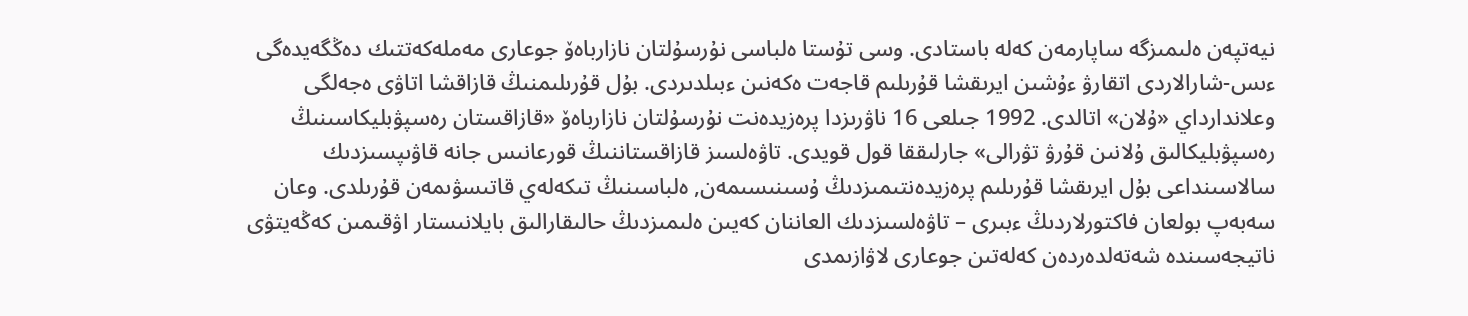نيەتپەن ەلىمىزگە ساپارمەن كەلە باستادى. وسى تۇستا ەلباسى نۇرسۇلتان نازارباەۆ جوعارى مەملەكەتتىك دەڭگەيدەگى ءىس-شارالاردى اتقارۋ ءۇشىن ايرىقشا قۇرىلىم قاجەت ەكەنىن ءبىلدىردى. بۇل قۇرىلىمنىڭ قازاقشا اتاۋى ەجەلگى وعلاندارداي «ۇلان» اتالدى. 1992 جىلعى 16 ناۋرىزدا پرەزيدەنت نۇرسۇلتان نازارباەۆ «قازاقستان رەسپۋبليكاسىنىڭ رەسپۋبليكالىق ۇلانىن قۇرۋ تۋرالى» جارلىققا قول قويدى. تاۋەلسىز قازاقستاننىڭ قورعانىس جانە قاۋىپسىزدىك سالاسىنداعى بۇل ايرىقشا قۇرىلىم پرەزيدەنتىمىزدىڭ ۇسىنىسىمەن, ەلباسىنىڭ تىكەلەي قاتىسۋىمەن قۇرىلدى. وعان سەبەپ بولعان فاكتورلاردىڭ ءبىرى – تاۋەلسىزدىك العاننان كەيىن ەلىمىزدىڭ حالىقارالىق بايلانىستار اۋقىمىن كەڭەيتۋى ناتيجەسىندە شەتەلدەردەن كەلەتىن جوعارى لاۋازىمدى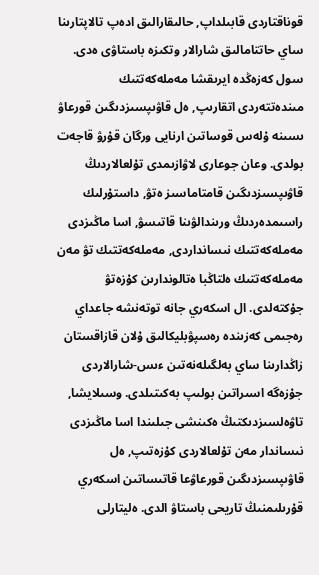قوناقتاردى قابىلداپ, حالىقارالىق ادەپ تالاپتارىنا ساي حاتتامالىق شارالار وتكىزە باستاۋى ەدى. سول كەزەڭدە ايرىقشا مەملەكەتتىك مىندەتتەردى اتقارىپ, ەل قاۋىپسىزدىگىن قورعاۋ ىسىنە ۇلەس قوساتىن ارنايى ورگان قۇرۋ قاجەت بولدى. وعان جوعارى لاۋازىمدى تۇلعالاردىڭ قاۋىپسىزدىگىن قامتاماسىز ەتۋ, داستۇرلىك راسىمدەردىڭ ورىندالۋىنا قاتىسۋ, اسا ماڭىزدى مەملەكەتتىك نىسانداردى, مەملەكەتتىك تۋ مەن مەملەكەتتىك ەلتاڭبا ەتالوندارىن كۇزەتۋ جۇكتەلدى. ال اسكەري جانە توتەنشە جاعداي رەجىمى كەزىندە رەسپۋبليكالىق ۇلان قازاقستان زاڭدارىنا ساي بەلگىلەنەتىن ءىس-شارالاردى جۇزەگە اسىراتىن بولىپ بەكىتىلدى. وسىلايشا, تاۋەلسىزدىكتىڭ ەكىنشى جىلىندا اسا ماڭىزدى نىساندار مەن تۇلعالاردى كۇزەتىپ, ەل قاۋىپسىزدىگىن قورعاۋعا قاتىساتىن اسكەري قۇرىلىمنىڭ تاريحى باستاۋ الدى. ەليتارلى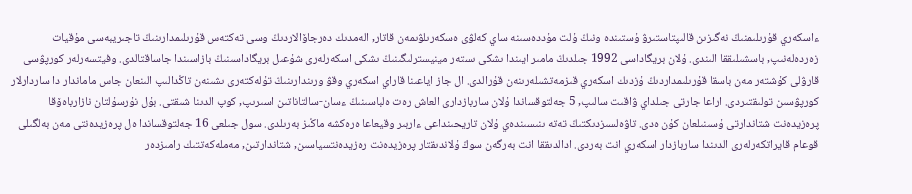ءاسكەري قۇرىلىمنىڭ نەگىزىن قالىپتاستىرۋ ۇستىندە ونىڭ ۇلت مۇددەسىنە ساي كەلۋى ەسكەرىلۋىمەن قاتار, الەمدىك دەرجاۆالاردىڭ وسى تەكتەس قۇرىلىمدارىنىڭ تاجىريبەسى مۇقيات زەردەلەنىپ, باسشىلىققا الىندى. ۇلان بريگاداسى 1992 جىلدىڭ مامىر ايىندا ىشكى ىستەر مينيسترلىگىنىڭ ىشكى اسكەرلەرى شۇعىل بريگاداسىنىڭ بازاسىندا جاساقتالدى. وفيتسەرلەر كورپۋسى قارۋلى كۇشتەر مەن باسقا قۇرىلىمداردىڭ ۇزدىك اسكەري قىزمەتشىلەرىنەن قۇرالدى. ال جاز اياعىنا قاراي اسكەري وقۋ ورىندارىنىڭ تۇلەكتەرى ىشىنەن تاڭدالىپ الىنعان جاس ماماندار دا ساردارلار كورپۋسىن تولىقتىردى. اراعا جارتى جىلداي ۋاقىت سالىپ, 5 جەلتوقساندا ۇلان ساربازدارى العاش رەت ەلباسىنىڭ ءسان-سالتاناتىن اسىرىپ, كوپ الدىنا شىقتى. بۇل نۇرسۇلتان نازارباەۆقا پرەزيدەنت شتاندارتى ۇسىنىلعان كۇن ەدى. تاۋەلسىزدىكتىڭ تەتە ىنىسىندەي ۇلان تاريحىنداعى ءاربىر وقيعاعا ەرەكشە ماڭىز بەرىلدى. سول جىلعى 16 جەلتوقساندا ەل پرەزيدەنتى مەن بەلگىلى قوعام قايراتكەرلەرى الدىندا ساربازدار اسكەري انت بەردى. ادالدىققا انت بەرگەن سوڭ ۇلاندىقتار پرەزيدەنت رەزيدەنتسياسىن, شتاندارتىن, مەملەكەتتىك رامىزدەر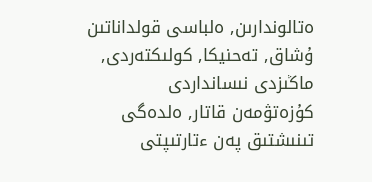ەتالوندارىن, ەلباسى قولداناتىن ۇشاق, تەحنيكا, كولىكتەردى, ماڭىزدى نىسانداردى كۇزەتۋمەن قاتار, ەلدەگى تىنىشتىق پەن ءتارتىپتى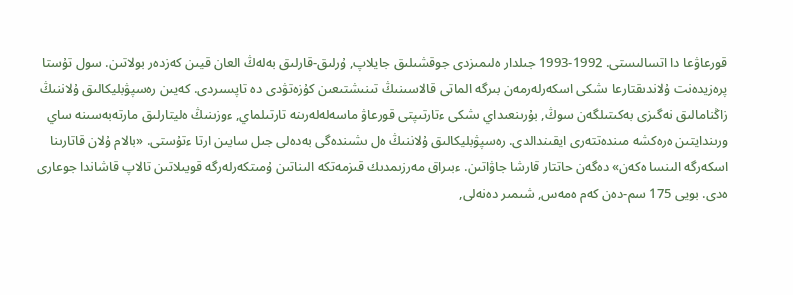قورعاۋعا دا اتسالىستى. 1992-1993 جىلدار ەلىمىزدى جوقشىلىق جايلاپ, ۇرلىق-قارلىق بەلەڭ العان قيىن كەزدەر بولاتىن. سول تۇستا پرەزيدەنت ۇلاندىقتارعا ىشكى اسكەرلەرمەن بىرگە الماتى قالاسىنىڭ تىنىشتىعىن كۇزەتۋدى دە تاپسىردى. كەيىن رەسپۋبليكالىق ۇلاننىڭ زاڭنامالىق نەگىزى بەكىتىلگەن سوڭ, بۇرىنعىداي ىشكى ءتارتىپتى قورعاۋ ماسەلەلەرىنە تارتىلماي, ءوزىنىڭ ەليتارلىق مارتەبەسىنە ساي ورىندايتىن ەرەكشە مىندەتتەرى ايقىندالدى. رەسپۋبليكالىق ۇلاننىڭ ەل ىشىندەگى بەدەلى جىل سايىن ارتا ءتۇستى. «بالام ۇلان قاتارىنا اسكەرگە الىنسا ەكەن» دەگەن حاتتار قارشا جاۋاتىن. ءبىراق مەرزىمدىك قىزمەتكە الىناتىن ۇمىتكەرلەرگە قويىلاتىن تالاپ قاشاندا جوعارى ەدى. بويى 175 سم-دەن كەم ەمەس, شىمىر دەنەلى,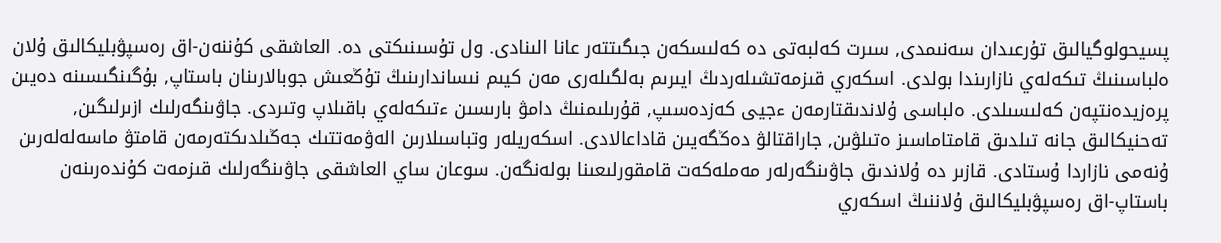پسيحولوگيالىق تۇرعىدان سەنىمدى, سىرت كەلبەتى دە كەلىسكەن جىگىتتەر عانا الىنادى. ول تۇسىنىكتى دە. العاشقى كۇننەن-اق رەسپۋبليكالىق ۇلان ەلباسىنىڭ تىكەلەي نازارىندا بولدى. اسكەري قىزمەتشىلەردىڭ ايىرىم بەلگىلەرى مەن كيىم نىساندارىنىڭ تۇڭعىش جوبالارىنان باستاپ, بۇگىنگىسىنە دەيىن پرەزيدەنتپەن كەلىسىلدى. ەلباسى ۇلاندىقتارمەن ءجيى كەزدەسىپ, قۇرىلىمنىڭ دامۋ بارىسىن ءتىكەلەي باقىلاپ وتىردى. جاۋىنگەرلىك ازىرلىگىن, تەحنيكالىق جانە تىلدىق قامتاماسىز ەتىلۋىن, جاراقتالۋ دەڭگەيىن قاداعالادى. اسكەريلەر وتباسىلارىن الەۋمەتتىك جەڭىلدىكتەرمەن قامتۋ ماسەلەلەرىن ۇنەمى نازاردا ۇستادى. قازىر دە ۇلاندىق جاۋىنگەرلەر مەملەكەت قامقورلىعىنا بولەنگەن. سوعان ساي العاشقى جاۋىنگەرلىك قىزمەت كۇندەرىنەن باستاپ-اق رەسپۋبليكالىق ۇلاننىڭ اسكەري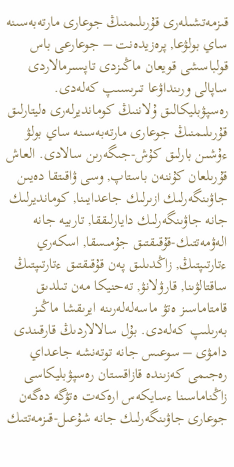قىزمەتشىلەرى قۇرىلىمنىڭ جوعارى مارتەبەسىنە ساي بولۋعا, پرەزيدەنت – جوعارعى باس قولباسشى قويعان ماڭىزدى تاپسىرمالاردى ساپالى ورىنداۋعا تىرىسىپ كەلەدى. رەسپۋبليكالىق ۇلاننىڭ كومانديرلەرى ەليتارلىق قۇرىلىمنىڭ جوعارى مارتەبەسىنە ساي بولۋ ءۇشىن بارلىق كۇش-جىگەرىن سالادى. العاش قۇرىلعان كۇننەن باستاپ, وسى ۋاقىتقا دەيىن جاۋىنگەرلىك ازىرلىك جاعدايىنا, كومانديرلىك جانە جاۋىنگەرلىك دايارلىققا, تاربيە جانە الەۋمەتتىك-قۇقىقتىق جۇمىسقا, اسكەري ءتارتىپتىڭ, زاڭدىلىق پەن قۇقىقتىق ءتارتىپتىڭ ساقتالۋىنا, قارۋلانۋ, تەحنيكا مەن تىلدىق قامتاماسىز ەتۋ ماسەلەلەرىنە ايرىقشا ماڭىز بەرىلىپ كەلەدى. بۇل سالالاردىڭ قارقىندى دامۋى – سوعىس جانە توتەنشە جاعداي رەجىمى كەزىندە قازاقستان رەسپۋبليكاسى زاڭناماسىنا ءسايكەس ارەكەت ەتۋگە دەگەن جوعارى جاۋىنگەرلىك جانە شۇعىل-قىزمەتتىك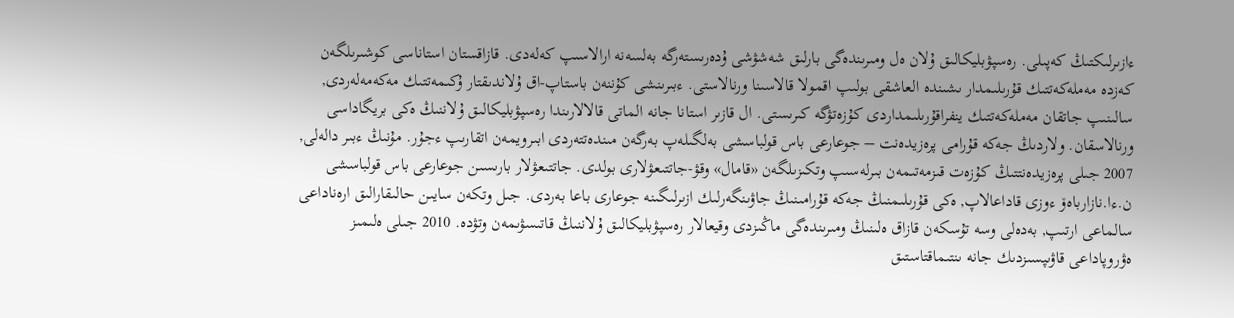ءازىرلىكتىڭ كەپىلى. رەسپۋبليكالىق ۇلان ەل ومىرىندەگى بارلىق شەشۋشى ۇدەرىستەرگە بەلسەنە ارالاسىپ كەلەدى. قازاقستان استاناسى كوشىرىلگەن كەزدە مەملەكەتتىك قۇرىلىمدار ىشىندە العاشقى بولىپ اقمولا قالاسىنا ورنالاستى. ءبىرىنشى كۇننەن باستاپ-اق ۇلاندىقتار ۇكىمەتتىك مەكەمەلەردى, سالىنىپ جاتقان مەملەكەتتىك ينفراقۇرىلىمداردى كۇزەتۋگە كىرىستى. ال قازىر استانا جانە الماتى قالالارىندا رەسپۋبليكالىق ۇلاننىڭ ەكى بريگاداسى ورنالاسقان. ولاردىڭ جەكە قۇرامى پرەزيدەنت – جوعارعى باس قولباسشى بەلگىلەپ بەرگەن مىندەتتەردى ابىرويمەن اتقارىپ ءجۇر. مۇنىڭ ءبىر دالەلى, 2007 جىلى پرەزيدەنتتىڭ كۇزەت قىزمەتىمەن بىرلەسىپ وتكىزىلگەن «قامال» وقۋ-جاتتىعۋلارى بولدى. جاتتىعۋلار بارىسىن جوعارعى باس قولباسشى ن.ءا.نازارباەۆ ءوزى قاداعالاپ, ەكى قۇرىلىمنىڭ جەكە قۇرامىنىڭ جاۋىنگەرلىك ازىرلىگىنە جوعارى باعا بەردى. جىل وتكەن سايىن حالىقارالىق ارەناداعى سالماعى ارتىپ, بەدەلى وسە تۇسكەن قازاق ەلىنىڭ ومىرىندەگى ماڭىزدى وقيعالار رەسپۋبليكالىق ۇلاننىڭ قاتىسۋىمەن وتۋدە. 2010 جىلى ەلىمىز ەۋروپاداعى قاۋىپسىزدىك جانە ىنتىماقتاستىق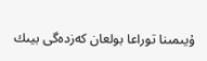ۇيىمىنا توراعا بولعان كەزدەگى بيىك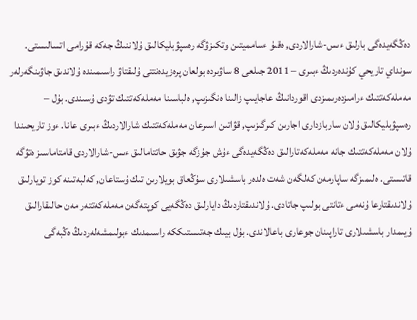دەڭگەيدەگى بارلىق ءىس-شارالاردى, ەقىۇ ءسامميتىن وتكىزۋگە رەسپۋبليكالىق ۇلاننىڭ جەكە قۇرامى اتسالىستى. سونداي تاريحي كۇندەردىڭ ءبىرى – 2011 جىلعى 8 ساۋىردە بولعان پرەزيدەنتتى ۇلىقتاۋ راسىمىندە ۇلاندىق جاۋىنگەرلەر مەملەكەتتىك ءرامىزدەرىمىزدى اقوردانىڭ عاجايىپ زالىنا ەنگىزىپ, ەلباسىنا مەملەكەتتىك تۋدى ۇسىندى. بۇل – رەسپۋبليكالىق ۇلان ساربازدارى اجارىن كىرگىزىپ, قۋاتىن اسىرعان مەملەكەتتىك شارالاردىڭ ءبىرى عانا. ءوز تاريحىندا ۇلان مەملەكەتتىك جانە مەملەكەتارالىق دەڭگەيدەگى ءۇش جۇزگە جۋىق حاتتامالىق ءىس-شارالاردى قامتاماسىز ەتۋگە قاتىستى. ەلىمىزگە ساپارمەن كەلگەن شەت ەلدەر باسشىلارى سۇڭعاق بويلارىن تىك ۇستاعان, كەلبەتىنە كوز تويارلىق ۇلاندىقتارعا ۇنەمى ءتانتى بولىپ جاتادى. ۇلاندىقتاردىڭ دايارلىق دەڭگەيى كوپتەگەن مەملەكەتتەر مەن حالىقارالىق ۇيىمدار باسشىلارى تاراپىنان جوعارى باعالاندى. بۇل بيىك جەتىستىككە راسىمدىك ءبولىمشەلەردىڭ ەڭبەگى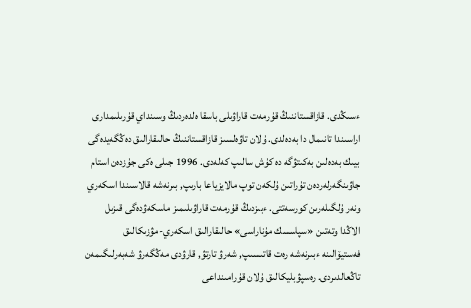ءسىڭدى. قازاقستاننىڭ قۇرمەت قاراۋىلى باسقا ەلدەردىڭ وسىنداي قۇرىلىمدارى اراسىندا تانىمال دا بەدەلدى. ۇلان تاۋەلسىز قازاقستاننىڭ حالىقارالىق دەڭگەيدەگى بيىك بەدەلىن بەكىتۋگە دە كۇش سالىپ كەلەدى. 1996 جىلى ەكى جۇزدەن استام جاۋىنگەرلەردەن تۇراتىن ۇلكەن توپ مالايزياعا بارىپ, بىرنەشە قالاسىندا اسكەري ونەر ۇلگىلەرىن كورسەتتى. ءبىزدىڭ قۇرمەت قاراۋىلىمىز ماسكەۋدەگى قىزىل الاڭدا وتەتىن «سپاسسك مۇناراسى» حالىقارالىق اسكەري-مۋزىكالىق فەستيۆالىنە ءبىرنەشە رەت قاتىسىپ, شەرۋ تارتۋ, قارۋدى مەڭگەرۋ شەبەرلىگىمەن تاڭعالدىردى. رەسپۋبليكالىق ۇلان قۇرامىنداعى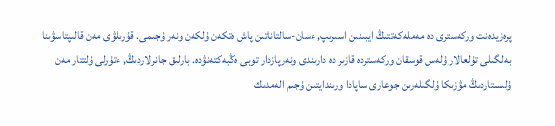پرەزيدەنت وركەسترى دە مەملەكەتتىڭ ايبىنىن اسىرىپ, ءسان-سالتاناتىن پاش ەتكەن ۇلكەن ونەر ۇجىمى. قۇرىلۋى مەن قالىپتاسۋىنا بەلگىلى تۇلعالار ۇلەس قوسقان وركەستردە قازىر دە دارىندى ونەرپازدار توبى ەڭبەكتەنۋدە. بارلىق جانرلاردىڭ, ءتۇرلى ۇلتتار مەن ۇلىستاردىڭ مۋزىكا ۇلگىلەرىن جوعارى ساپادا ورىندايتىن ۇجىم الەمدىك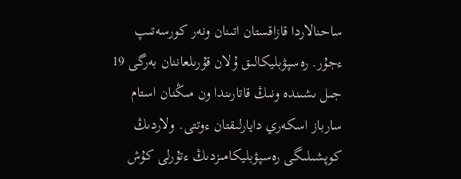ساحنالاردا قازاقستان اتىنان ونەر كورسەتىپ ءجۇر. رەسپۋبليكالىق ۇلان قۇرىلعاننان بەرگى 19 جىل ىشىندە ونىڭ قاتارىندا ون مىڭنان استام سارباز اسكەري دايارلىقتان ءوتتى. ولاردىڭ كوپشىلىگى رەسپۋبليكامىزدىڭ ءتۇرلى كۇش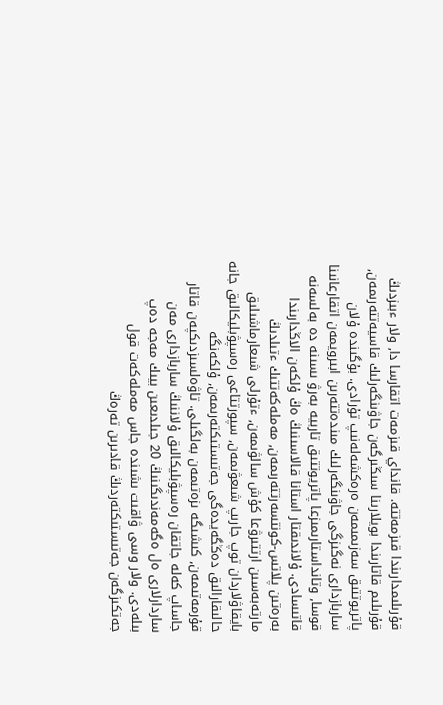قۇرىلىمدارىندا قىزمەتتە. قانداي قىزمەت اتقارسا دا, ولار ءبىزدىڭ قۇرىلىم قاتارىندا بويلارىنا سىڭىرگەن جاۋىنگەرلىك قاسيەتتەرىمەن, پاتريوتتىق سەزىمىمەن ەرەكشەلەنىپ تۇرادى. بۇگىندە ۇلان ساربازدارى نەگىزگى جاۋىنگەرلىك مىندەتتەرىن ابىرويمەن اتقارعانىنا قوسا, وتانداستارىمىزعا پاتريوتتىق تاربيە بەرۋ ىسىنە دە بەلسەنە قاتىسادى. ۇلاندىقتار استانا قالاسىنىڭ ەڭ ۇلكەن الاڭدارىندا بەرەتىن پلاتس-كونتسەرتتەرىمەن, مەملەكەتتىك ءتىلدىڭ مارتەبەسىن ارتتىرۋعا كۇش سالۋىمەن, ءتۇرلى شىعارماشىلىق بايقاۋلاردان توپ جارىپ شىعۋىمەن, سپورتتاعى رەسپۋبليكالىق جانە حالىقارالىق دەڭگەيدەگى جەتىستىكتەرىمەن, ۇلكەنگە قۇرمەتىمەن, كىشىگە ىزەتىمەن بەلگىلى. تاۋەلسىزدىكپەن قاتار جاساپ كەلە جاتقان رەسپۋبليكالىق ۇلاننىڭ ساربازدارى مەن ساردارلارى ەل ەگەمەندىگىنىڭ 20 جىلدىعىن بيىك مەجە دەپ بىلەدى. ولار وسى ۋاقىت ىشىندە جاس مەملەكەت قول جەتكىزگەن جەتىستىكتەردىڭ قادىرىن تەرەڭ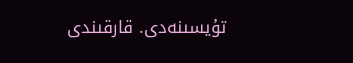تۇيسىنەدى. قارقىندى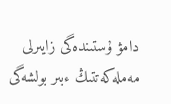دامۋ ۇستىندەگى زايىرلى مەملەكەتتىڭ ءبىر بولشەگى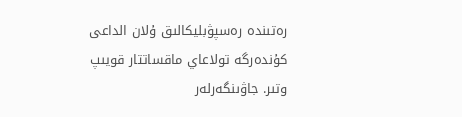رەتىندە رەسپۋبليكالىق ۇلان الداعى كۇندەرگە تولاعاي ماقساتتار قويىپ وتىر. جاۋىنگەرلەر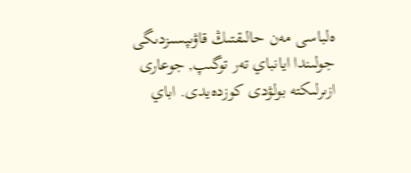ەلباسى مەن حالىقتىڭ قاۋىپسىزدىگى جولىندا ايانباي تەر توگىپ, جوعارى ازىرلىكتە بولۋدى كوزدەيدى. اباي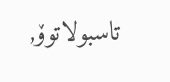تاسبولاتوۆ,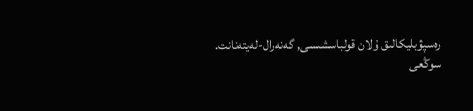رەسپۋبليكالىق ۇلان قولباسشىسى, گەنەرال-لەيتەنانت.
سوڭعى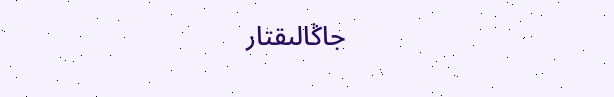جاڭالىقتار